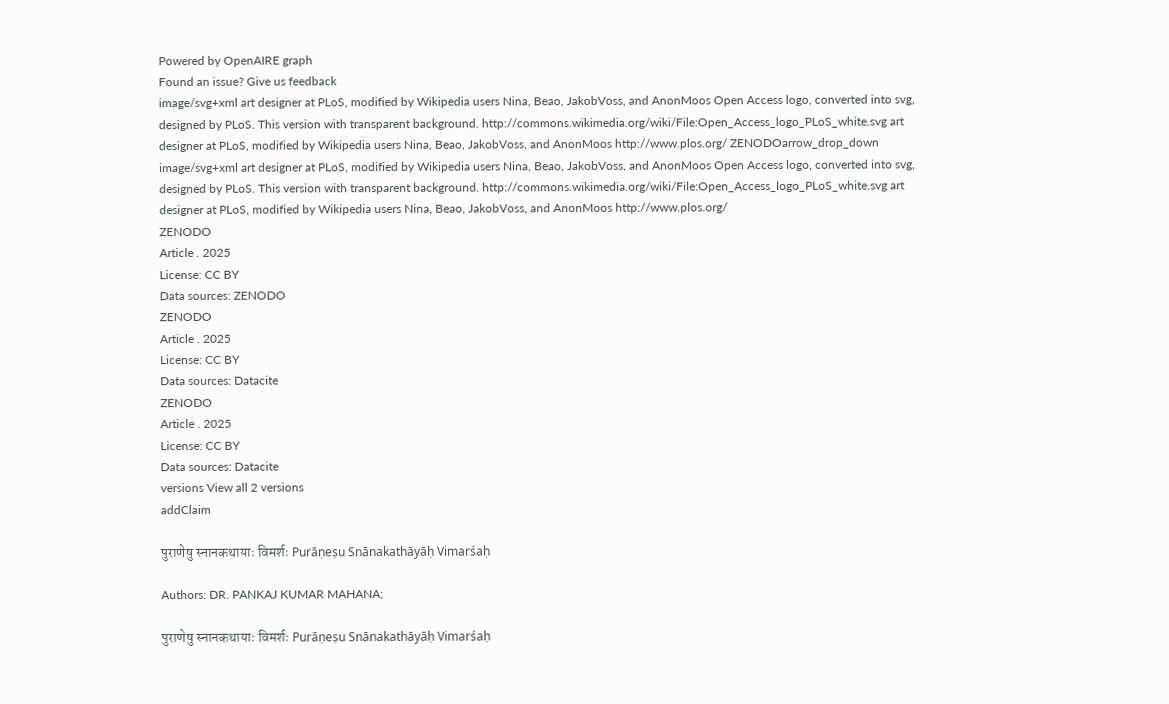Powered by OpenAIRE graph
Found an issue? Give us feedback
image/svg+xml art designer at PLoS, modified by Wikipedia users Nina, Beao, JakobVoss, and AnonMoos Open Access logo, converted into svg, designed by PLoS. This version with transparent background. http://commons.wikimedia.org/wiki/File:Open_Access_logo_PLoS_white.svg art designer at PLoS, modified by Wikipedia users Nina, Beao, JakobVoss, and AnonMoos http://www.plos.org/ ZENODOarrow_drop_down
image/svg+xml art designer at PLoS, modified by Wikipedia users Nina, Beao, JakobVoss, and AnonMoos Open Access logo, converted into svg, designed by PLoS. This version with transparent background. http://commons.wikimedia.org/wiki/File:Open_Access_logo_PLoS_white.svg art designer at PLoS, modified by Wikipedia users Nina, Beao, JakobVoss, and AnonMoos http://www.plos.org/
ZENODO
Article . 2025
License: CC BY
Data sources: ZENODO
ZENODO
Article . 2025
License: CC BY
Data sources: Datacite
ZENODO
Article . 2025
License: CC BY
Data sources: Datacite
versions View all 2 versions
addClaim

पुराणेषु स्नानकथायाः विमर्शः Purāṇeṣu Snānakathāyāḥ Vimarśaḥ

Authors: DR. PANKAJ KUMAR MAHANA;

पुराणेषु स्नानकथायाः विमर्शः Purāṇeṣu Snānakathāyāḥ Vimarśaḥ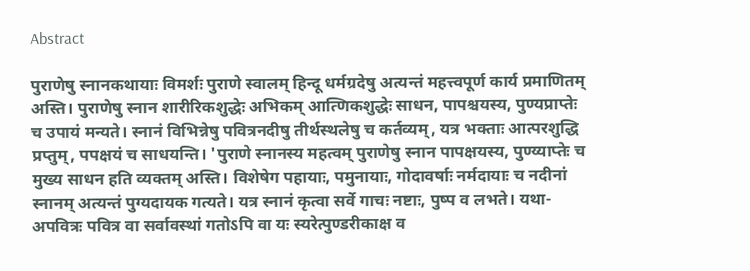Abstract

पुराणेषु स्नानकथायाः विमर्शः पुराणे स्वालम् हिन्दू धर्मग्रदेषु अत्यन्तं महत्त्वपूर्ण कार्य प्रमाणितम् अस्ति। पुराणेषु स्नान शारीरिकशुद्धेः अभिकम् आत्णिकशुद्धेः साधन, पापश्चयस्य, पुण्यप्राप्तेः च उपायं मन्यते। स्नानं विभिन्नेषु पवित्रनदीषु तीर्थस्थलेषु च कर्तव्यम्, यत्र भक्ताः आत्परशुद्धि प्रप्तुम्, पपक्षयं च साधयन्ति। 'पुराणे स्नानस्य महत्वम् पुराणेषु स्नान पापक्षयस्य, पुण्य्याप्तेः च मुख्य साधन हति व्यक्तम् अस्ति। विशेषेग पह‌ायाः, पमुनायाः, गोदावर्षाः नर्मदायाः च नदीनां स्नानम् अत्यन्तं पुग्यदायक गत्यते। यत्र स्नानं कृत्वा सर्वे गाचः नष्टाः, पुष्प व लभते। यथा- अपवित्रः पवित्र वा सर्वावस्थां गतोऽपि वा यः स्यरेत्पुण्डरीकाक्ष व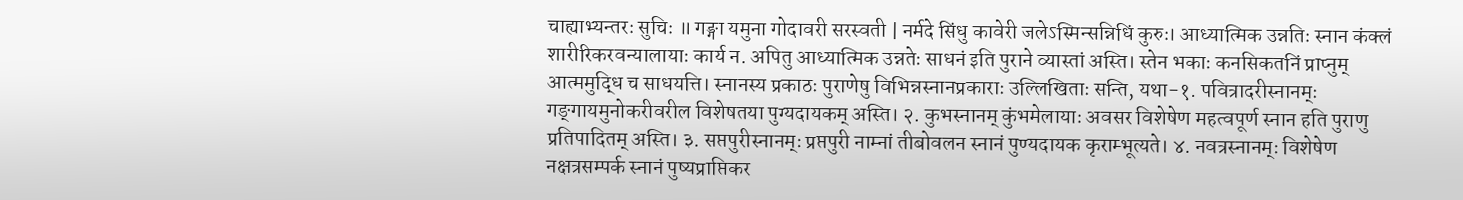चाह्याभ्यन्तरः सुचिः ॥ गङ्गा यमुना गोदावरी सरस्वती | नर्मदे सिंधु कावेरी जलेऽस्मिन्सन्निधिं कुरुः। आध्यात्मिक उन्नतिः स्नान कंक्लं शारीरिकरवन्यालायाः कार्य न. अपितु आध्यात्मिक उन्नतेः साधनं इति पुराने व्यास्तां अस्ति। स्तेन भकाः कनसिकतनिं प्राप्नुम् आत्ममुद्धि च साधयत्ति। स्नानस्य प्रकाठः पुराणेषु विभिन्नस्नानप्रकाराः उल्लिखिताः सन्ति, यथा-१. पवित्रादरीस्नानम्ः गङ्‌गायमुनोकरीवरील विशेषतया पुग्यदायकम् अस्ति। २. कुभस्नानम् कुंभमेलायाः अवसर विशेषेण महत्वपूर्ण स्नान हति पुराणु प्रतिपादितम् अस्ति। ३. सप्तपुरीस्नानम्ः प्रप्तपुरी नाम्नां तीबोवलन स्नानं पुण्यदायक कृराम्भूत्यते। ४. नवत्रस्नानम्ः विशेषेण नक्षत्रसम्पर्क स्नानं पुष्यप्राप्तिकर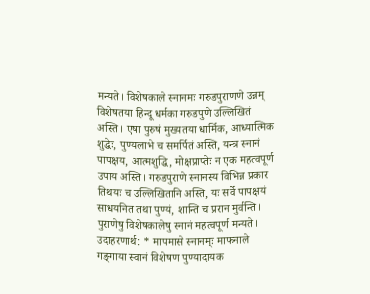मन्यते। विशेषकाले स्नानमः गरुडपुराणणे उन्नम् विशेषतया हिन्दू धर्मका गरुडपुणे उल्लिखितं अस्ति। एषा पुरुषं मुख्यतया धार्मिक, आध्यात्मिक शुद्धेः, पुण्यलाभे च समर्पितं अस्ति, यन्त्र स्नानं पापक्षय, आत्मशुद्धि, मोक्षप्राप्तेः न एक महत्वपूर्ण उपाय अस्ति। गरुडपुराणे स्नानस्य विभिन्न प्रकार तिथयः च उल्लिखितानि अस्ति, यः सर्वे पापक्षयं साधयनित तथा पुण्यं, शान्ति च प्ररान मुर्वन्ति। पुराणेषु विशेषकालेषु स्नानं महत्वपूर्ण मन्यते। उदाहरणार्थ: * मापमासे स्नानम्ः माफनाले गङ्‌गाया स्वानं विशेषण पुण्यादायक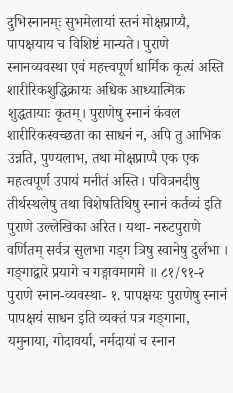दुभिस्नानम्ः सुभमेलायां स्तनं मोक्षप्राप्यै, पापक्षयाय च विशिष्टं मान्यते। पुराणे स्नानव्यवस्था एवं महत्त्वपूर्ण धार्मिक कृत्यं अस्ति शारीरिकशुद्धिक्रायः अधिक आध्यात्मिक शुद्धतायाः कृतम्। पुराणेषु स्नानं कंवल शारीरिकस्वच्छता का साधनं न, अपि तु आभिक उन्नति, पुण्यलाभ, तथा मोक्षप्राप्पै एक एक महत्वपूर्ण उपायं मनीतं अस्ति। पवित्रनदीषु तीर्थस्थलेषु तथा विशेषतिथिषु स्नानं कर्तव्यं इति पुराणे उल्लेखिका अरित। यथा- नरुटपुराणे वर्णितम् सर्वत्र सुलभा गड्ग त्रिषु स्वानेषु दुर्लभा । गङ्‌गाद्वारे प्रयागे च गङ्गावमागमे ॥ ८१/९१-२ पुराणे स्नान-व्यवस्था- १. पापक्षयः पुराणेषु स्नानं पापक्षयं साधन इति व्यक्तं पत्र गङ्‌गाना, यमुनाया, गोदावर्या, नर्मदायां च स्नान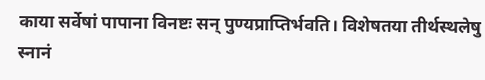काया सर्वेषां पापाना विनष्टः सन् पुण्यप्राप्तिर्भवति। विशेषतया तीर्थस्थलेषु स्नानं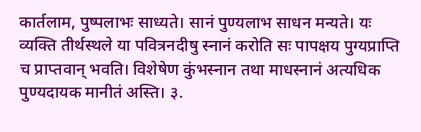कार्तलाम, पुष्पलाभः साध्यते। सानं पुण्यलाभ साधन मन्यते। यः व्यक्ति तीर्थस्थले या पवित्रनदीषु स्नानं करोति सः पापक्षय पुग्यप्राप्ति च प्राप्तवान् भवति। विशेषेण कुंभस्नान तथा माधस्नानं अत्यधिक पुण्यदायक मानीतं अस्ति। ३.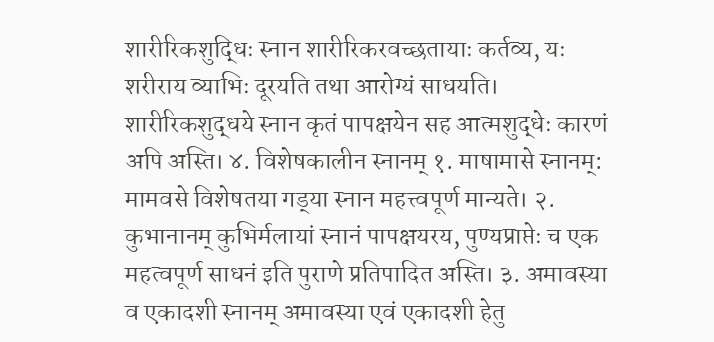शारीरिकशुद्धिः स्नान शारीरिकरवच्छतायाः कर्तव्य, यः शरीराय व्याभिः दूरयति तथा आरोग्यं साधयति। शारीरिकशुद्धये स्नान कृतं पापक्षयेन सह आत्मशुद्धेः कारणं अपि अस्ति। ४. विशेषकालीन स्नानम् १. माषामासे स्नानम्: मामवसे विशेषतया गड्‌या स्नान महत्त्वपूर्ण मान्यते। २. कुभानानम् कुभिर्मलायां स्नानं पापक्षयरय, पुण्यप्राप्तेः च एक महत्वपूर्ण साधनं इति पुराणे प्रतिपादित अस्ति। ३. अमावस्या व एकादशी स्नानम् अमावस्या एवं एकादशी हेतु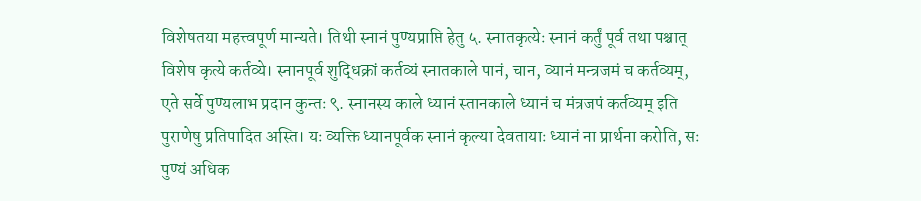विशेषतया महत्त्वपूर्ण मान्यते। तिथी स्नानं पुण्यप्राप्ति हेतु ५. स्नातकृत्येः स्नानं कर्तुं पूर्व तथा पश्चात् विशेष कृत्ये कर्तव्ये। स्नानपूर्व शुद्धिक्रां कर्तव्यं स्नातकाले पानं, चान, व्यानं मन्त्रजमं च कर्तव्यम्, एते सर्वे पुण्यलाभ प्रदान कुन्तः ९. स्नानस्य काले ध्यानं स्तानकाले ध्यानं च मंत्रजपं कर्तव्यम् इति पुराणेषु प्रतिपादित अस्ति। यः व्यक्ति ध्यानपूर्वक स्नानं कृल्या देवतायाः ध्यानं ना प्रार्थना करोति, सः पुण्यं अधिक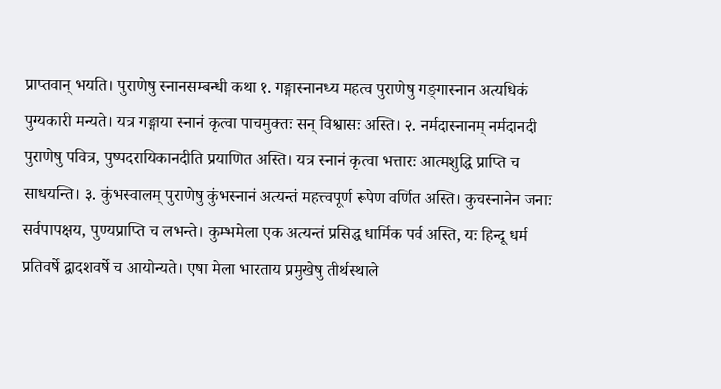प्राप्तवान् भयति। पुराणेषु स्नानसम्बन्धी कथा १. गङ्गास्नानध्य महत्व पुराणेषु गङ्‌गास्नान अत्यधिकं पुग्यकारी मन्यते। यत्र गङ्गाया स्नानं कृत्वा पाचमुक्तः सन् विश्वासः अस्ति। २. नर्मदास्नानम् नर्मदानदी पुराणेषु पवित्र, पुष्पदरायिकानदीति प्रयाणित अस्ति। यत्र स्नानं कृत्वा भत्तारः आत्मशुद्धि प्राप्ति च साधयन्ति। ३. कुंभस्वालम् पुराणेषु कुंभस्नानं अत्यन्तं महत्त्वपूर्ण रूपेण वर्णित अस्ति। कुचस्नानेन जनाः सर्वपापक्षय, पुण्यप्राप्ति च लभन्ते। कुम्भमेला एक अत्यन्तं प्रसिद्ध धार्मिक पर्व अस्ति, यः हिन्दू धर्म प्रतिवर्षे द्वादशवर्षे च आयोन्यते। एषा मेला भारताय प्रमुखेषु तीर्थस्थाले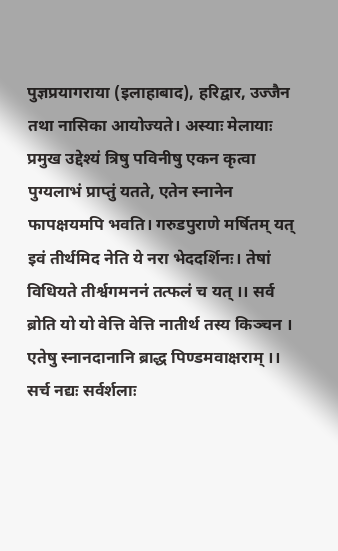पुज्ञप्रयागराया (इलाहाबाद), हरिद्वार, उज्जैन तथा नासिका आयोज्यते। अस्याः मेलायाः प्रमुख उद्देश्यं त्रिषु पविनीषु एकन कृत्वा पुग्यलाभं प्राप्तुं यतते, एतेन स्नानेन फापक्षयमपि भवति। गरुडपुराणे मर्षितम् यत् इवं तीर्थमिद नेति ये नरा भेददर्शिनः। तेषां विधियते तीर्श्वगमननं तत्फलं च यत् ।। सर्व ब्रोति यो यो वेत्ति वेत्ति नातीर्थ तस्य किञ्चन । एतेषु स्नानदानानि ब्राद्ध पिण्डमवाक्षराम् ।। सर्च नद्यः सर्वर्शलाः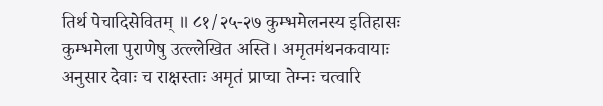तिर्थ पेचादिसेवितम् ॥ ८१/२५-२७ कुम्भमेलनस्य इतिहासः कुम्भमेला पुराणेषु उत्ल्लेखित अस्ति। अमृतमंथनकवायाः अनुसार देवाः च राक्षस्ताः अमृतं प्राप्चा तेम्नः चत्वारि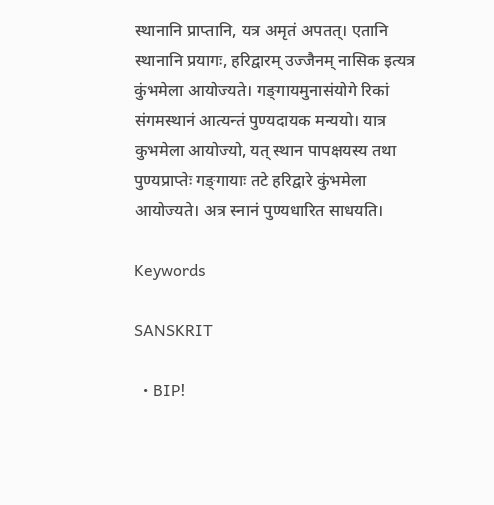स्थानानि प्राप्तानि, यत्र अमृतं अपतत्। एतानि स्थानानि प्रयागः, हरिद्वारम् उज्जैनम् नासिक इत्यत्र कुंभमेला आयोज्यते। गङ्‌गायमुनासंयोगे रिकां संगमस्थानं आत्यन्तं पुण्यदायक मन्ययो। यात्र कुभमेला आयोज्यो, यत् स्थान पापक्षयस्य तथा पुण्यप्राप्तेः गङ्‌गायाः तटे हरिद्वारे कुंभमेला आयोज्यते। अत्र स्नानं पुण्यधारित साधयति।

Keywords

SANSKRIT

  • BIP!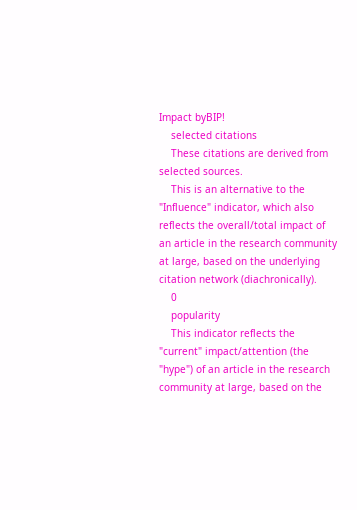Impact byBIP!
    selected citations
    These citations are derived from selected sources.
    This is an alternative to the "Influence" indicator, which also reflects the overall/total impact of an article in the research community at large, based on the underlying citation network (diachronically).
    0
    popularity
    This indicator reflects the "current" impact/attention (the "hype") of an article in the research community at large, based on the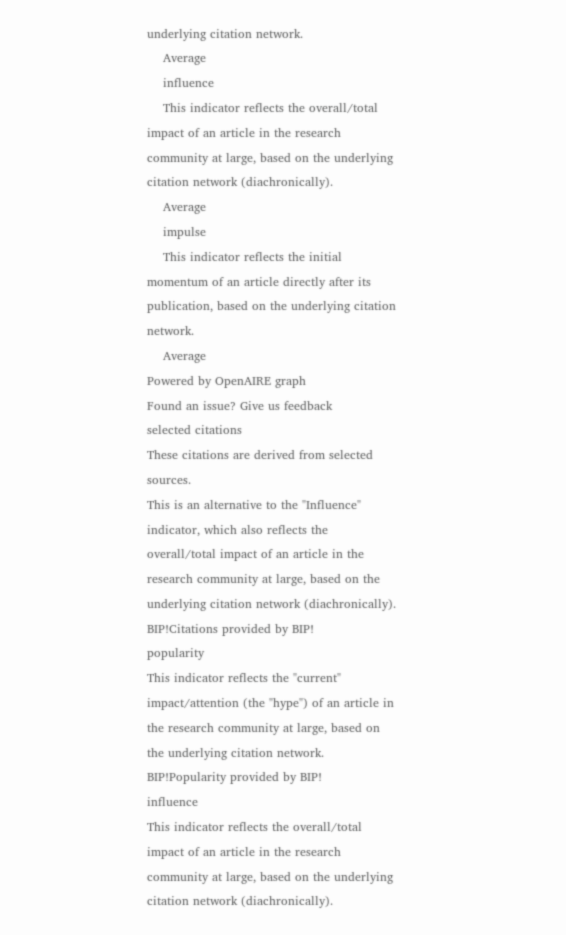underlying citation network.
    Average
    influence
    This indicator reflects the overall/total impact of an article in the research community at large, based on the underlying citation network (diachronically).
    Average
    impulse
    This indicator reflects the initial momentum of an article directly after its publication, based on the underlying citation network.
    Average
Powered by OpenAIRE graph
Found an issue? Give us feedback
selected citations
These citations are derived from selected sources.
This is an alternative to the "Influence" indicator, which also reflects the overall/total impact of an article in the research community at large, based on the underlying citation network (diachronically).
BIP!Citations provided by BIP!
popularity
This indicator reflects the "current" impact/attention (the "hype") of an article in the research community at large, based on the underlying citation network.
BIP!Popularity provided by BIP!
influence
This indicator reflects the overall/total impact of an article in the research community at large, based on the underlying citation network (diachronically).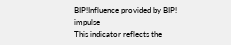BIP!Influence provided by BIP!
impulse
This indicator reflects the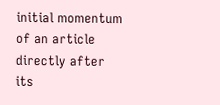initial momentum of an article directly after its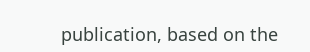publication, based on the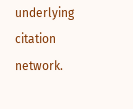underlying citation network.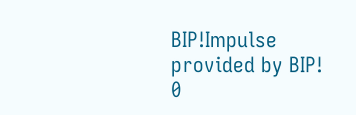BIP!Impulse provided by BIP!
0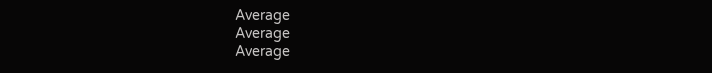Average
Average
Average